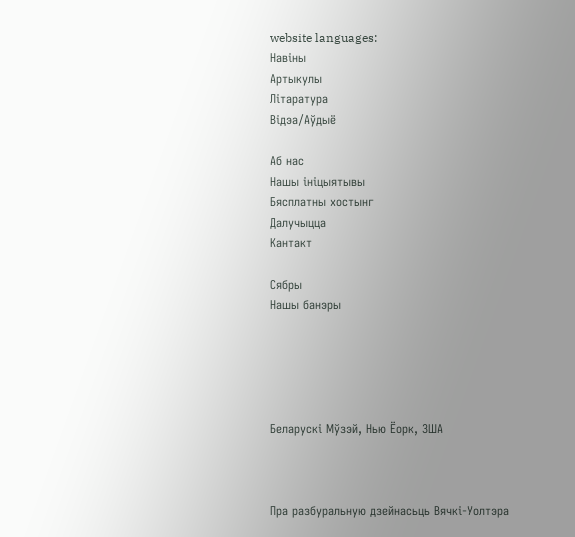website languages:
Навіны
Артыкулы
Літаратура
Відэа/Аўдыё

Аб нас
Нашы ініцыятывы
Бясплатны хостынг
Далучыцца
Кантакт

Сябры
Нашы банэры





Беларускі Мўзэй, Нью Ёорк, ЗША



Пра разбуральную дзейнасьць Вячкі-Уолтэра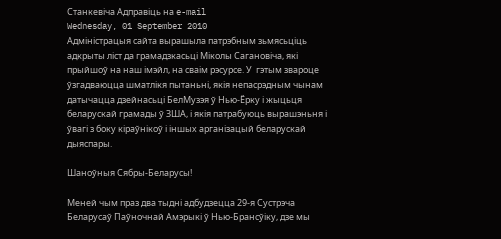Станкевіча Адправіць на e-mail
Wednesday, 01 September 2010
Адміністрацыя сайта вырашыла патрэбным зьмясьціць адкрыты ліст да грамадзкасьці Міколы Сагановіча, які прыйшоў на наш імэйл, на сваім рэсурсе. У  гэтым звароце ўзгадваюцца шматлікя пытаньні, якія непасрэдным чынам датычацца дзейнасьці БелМузэя ў Нью-Ёрку і жыцьця беларускай грамады ў ЗША, і якія патрабуюць вырашэньня і ўвагі з боку кіраўнікоў і іншых арганізацый беларускай дыяспары.

Шаноўныя Сябры-Беларусы!

Меней чым праз два тыдні адбудзецца 29-я Сустрэча Беларусаў Паўночнай Амэрыкі ў Нью-Брансўіку, дзе мы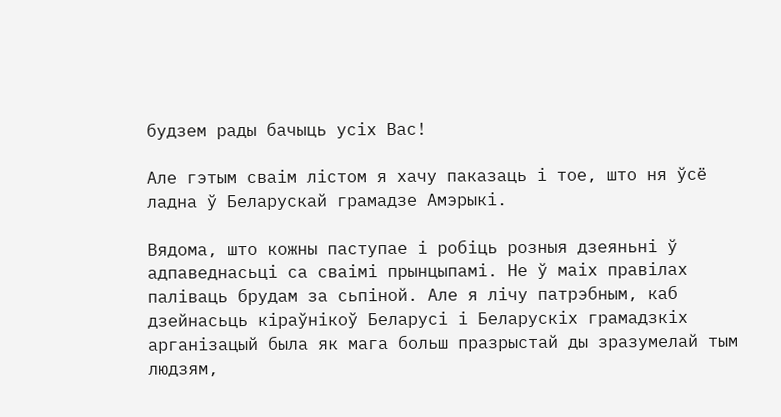будзем рады бачыць усіх Вас!

Але гэтым сваім лістом я хачу паказаць і тое, што ня ўсё ладна ў Беларускай грамадзе Амэрыкі.

Вядома, што кожны паступае і робіць розныя дзеяньні ў адпаведнасьці са сваімі прынцыпамі. Не ў маіх правілах паліваць брудам за сьпіной. Але я лічу патрэбным, каб дзейнасьць кіраўнікоў Беларусі і Беларускіх грамадзкіх арганізацый была як мага больш празрыстай ды зразумелай тым людзям,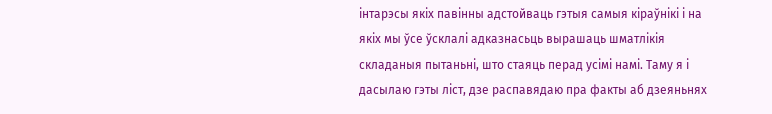інтарэсы якіх павінны адстойваць гэтыя самыя кіраўнікі і на якіх мы ўсе ўсклалі адказнасьць вырашаць шматлікія складаныя пытаньні, што стаяць перад усімі намі. Таму я і дасылаю гэты ліст, дзе распавядаю пра факты аб дзеяньнях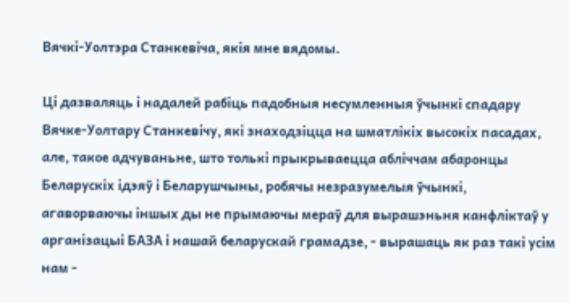Вячкі-Уолтэра Станкевіча, якія мне вядомы.

Ці дазваляць і надалей рабіць падобныя несумленныя ўчынкі спадару Вячке-Уолтару Станкевічу, які знаходзіцца на шматлікіх высокіх пасадах, але, такое адчуваньне, што толькі прыкрываецца абліччам абаронцы Беларускіх ідэяў і Беларушчыны, робячы незразумелыя ўчынкі, агаворваючы іншых ды не прымаючы мераў для вырашэньня канфліктаў у арганізацыі БАЗА і нашай беларускай грамадзе, - вырашаць як раз такі усім нам -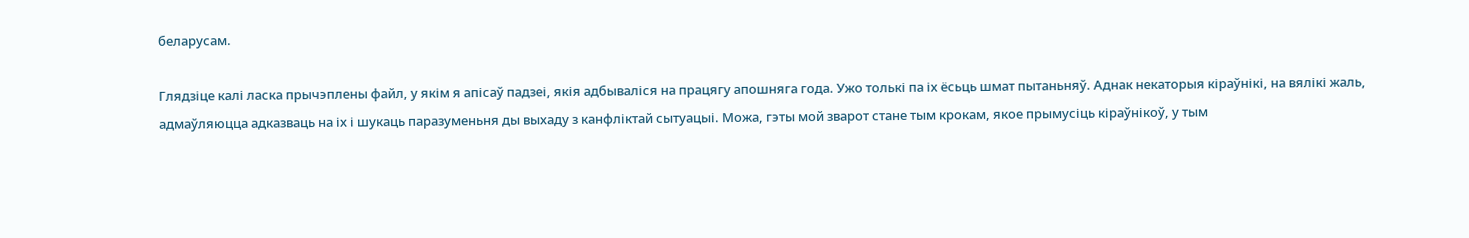беларусам.

Глядзіце калі ласка прычэплены файл, у якім я апісаў падзеі, якія адбываліся на працягу апошняга года. Ужо толькі па іх ёсьць шмат пытаньняў. Аднак некаторыя кіраўнікі, на вялікі жаль, адмаўляюцца адказваць на іх і шукаць паразуменьня ды выхаду з канфліктай сытуацыі. Можа, гэты мой зварот стане тым крокам, якое прымусіць кіраўнікоў, у тым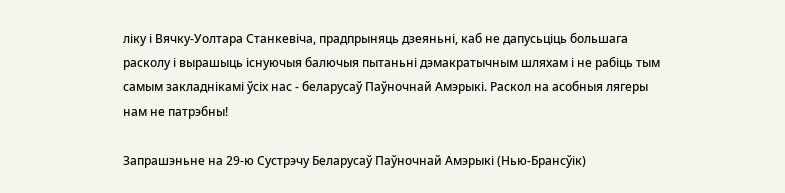ліку і Вячку-Уолтара Станкевіча, прадпрыняць дзеяньні, каб не дапусьціць большага расколу і вырашыць існуючыя балючыя пытаньні дэмакратычным шляхам і не рабіць тым самым закладнікамі ўсіх нас - беларусаў Паўночнай Амэрыкі. Раскол на асобныя лягеры нам не патрэбны!

Запрашэньне на 29-ю Сустрэчу Беларусаў Паўночнай Амэрыкі (Нью-Брансўік)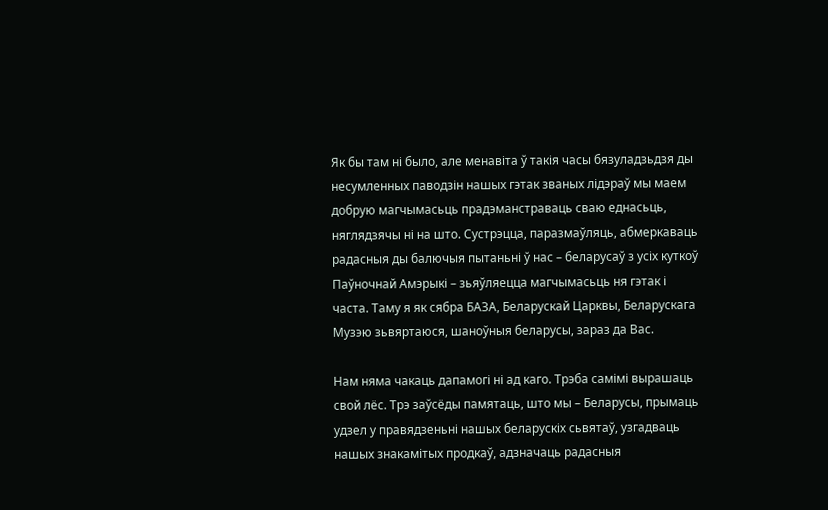Як бы там ні было, але менавіта ў такія часы бязуладзьдзя ды несумленных паводзін нашых гэтак званых лідэраў мы маем добрую магчымасьць прадэманстраваць сваю еднасьць, няглядзячы ні на што. Сустрэцца, паразмаўляць, абмеркаваць радасныя ды балючыя пытаньні ў нас – беларусаў з усіх куткоў Паўночнай Амэрыкі – зьяўляецца магчымасьць ня гэтак і часта. Таму я як сябра БАЗА, Беларускай Царквы, Беларускага Музэю зьвяртаюся, шаноўныя беларусы, зараз да Вас.

Нам няма чакаць дапамогі ні ад каго. Трэба самімі вырашаць свой лёс. Трэ заўсёды памятаць, што мы – Беларусы, прымаць удзел у правядзеньні нашых беларускіх сьвятаў, узгадваць нашых знакамітых продкаў, адзначаць радасныя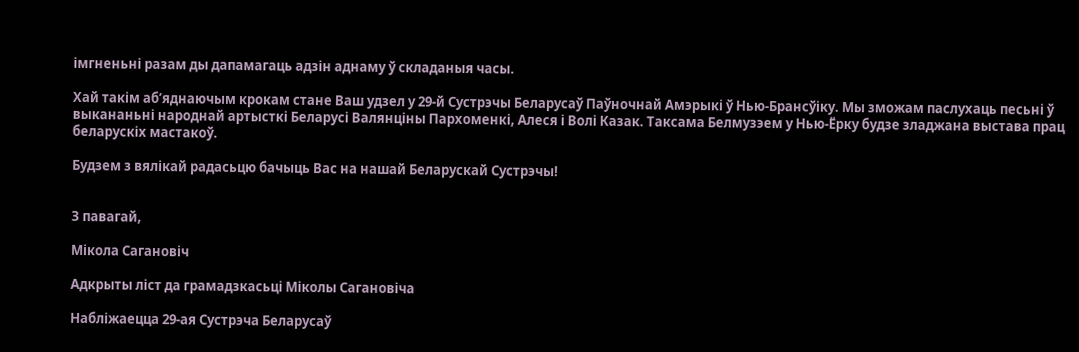імгненьні разам ды дапамагаць адзін аднаму ў складаныя часы.

Хай такім аб’яднаючым крокам стане Ваш удзел у 29-й Сустрэчы Беларусаў Паўночнай Амэрыкі ў Нью-Брансўіку. Мы зможам паслухаць песьні ў выкананьні народнай артысткі Беларусі Валянціны Пархоменкі, Алеся і Волі Казак. Таксама Белмузэем у Нью-Ёрку будзе зладжана выстава прац беларускіх мастакоў.

Будзем з вялікай радасьцю бачыць Вас на нашай Беларускай Сустрэчы!


З павагай,

Мікола Сагановіч

Адкрыты ліст да грамадзкасьці Міколы Сагановіча

Набліжаецца 29-ая Сустрэча Беларусаў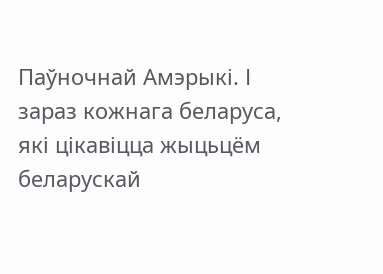Паўночнай Амэрыкі. І зараз кожнага беларуса, які цікавіцца жыцьцём беларускай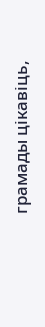грамады цікавіць,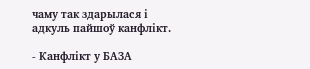чаму так здарылася і адкуль пайшоў канфлікт.

- Канфлікт у БАЗА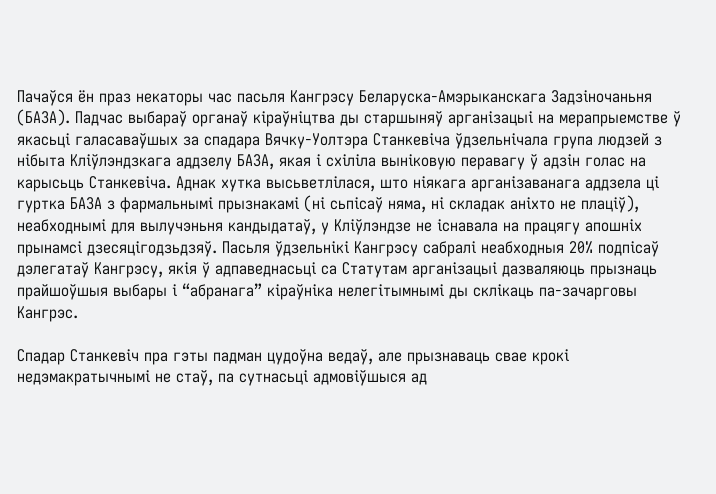Пачаўся ён праз некаторы час пасьля Кангрэсу Беларуска-Амэрыканскага Задзіночаньня (БАЗА). Падчас выбараў органаў кіраўніцтва ды старшыняў арганізацыі на мерапрыемстве ў якасьці галасаваўшых за спадара Вячку-Уолтэра Станкевіча ўдзельнічала група людзей з нібыта Кліўлэндзкага аддзелу БАЗА, якая і схіліла выніковую перавагу ў адзін голас на карысьць Станкевіча. Аднак хутка высьветлілася, што ніякага арганізаванага аддзела ці гуртка БАЗА з фармальнымі прызнакамі (ні сьпісаў няма, ні складак аніхто не плаціў), неабходнымі для вылучэньня кандыдатаў, у Кліўлэндзе не існавала на працягу апошніх прынамсі дзесяцігодзьдзяў. Пасьля ўдзельнікі Кангрэсу сабралі неабходныя 20% подпісаў дэлегатаў Кангрэсу, якія ў адпаведнасьці са Статутам арганізацыі дазваляюць прызнаць прайшоўшыя выбары і “абранага” кіраўніка нелегітымнымі ды склікаць па-зачарговы Кангрэс.

Спадар Станкевіч пра гэты падман цудоўна ведаў, але прызнаваць свае крокі недэмакратычнымі не стаў, па сутнасьці адмовіўшыся ад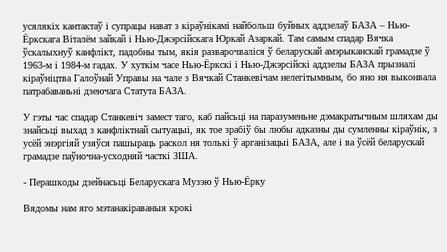усялякіх кантактаў і супрацы нават з кіраўнікамі найбольш буйных аддзелаў БАЗА – Нью-Ёркскага Віталём зайкай і Нью-Джэрсійскага Юркай Азаркай. Там самым спадар Вячка ўскалыхнуў канфлікт, падобны тым, якія разварочваліся ў беларускай амэрыканскай грамадзе ў 1963-м і 1984-м гадах. У хуткім часе Нью-Ёркскі і Нью-Джэрсійскі аддзелы БАЗА прызналі кіраўніцтва Галоўнай Управы на чале з Вячкай Станкевічам нелегітымным, бо яно ня выконвала патрабаваньні дзеючага Статута БАЗА.

У гэты час спадар Станкевіч замест таго, каб пайсьці на паразуменьне дэмакратычным шляхам ды знайсьці выхад з канфліктнай сытуацыі, як тое зрабіў бы любы адказны ды сумленны кіраўнік, з усёй энэргіяй узяўся пашыраць раскол ня толькі ў арганізацыі БАЗА, але і ва ўсёй беларускай грамадзе паўночна-усходняй часткі ЗША.

- Перашкоды дзейнасьці Беларускага Музэю ў Нью-Ёрку

Вядомы нам яго мэтанакіраваныя крокі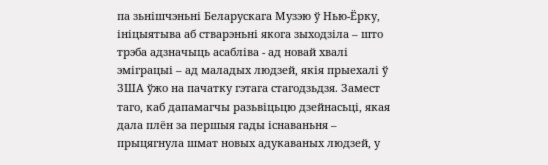па зьнішчэньні Беларускага Музэю ў Нью-Ёрку, ініцыятыва аб стварэньні якога зыходзіла – што трэба адзначыць асабліва - ад новай хвалі эміграцыі – ад маладых людзей, якія прыехалі ў ЗША ўжо на пачатку гэтага стагодзьдзя. Замест таго, каб дапамагчы разьвіцьцю дзейнасьці, якая дала плён за першыя гады існаваньня – прыцягнула шмат новых адукаваных людзей, у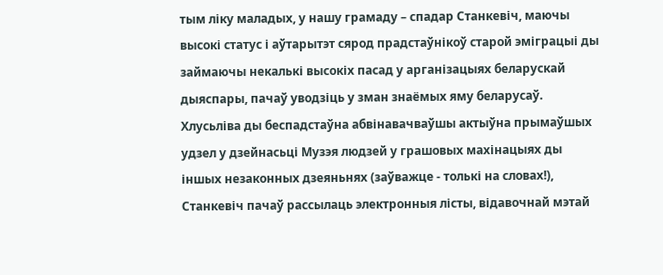тым ліку маладых, у нашу грамаду – спадар Станкевіч, маючы высокі статус і аўтарытэт сярод прадстаўнікоў старой эміграцыі ды займаючы некалькі высокіх пасад у арганізацыях беларускай дыяспары, пачаў уводзіць у зман знаёмых яму беларусаў. Хлусьліва ды беспадстаўна абвінавачваўшы актыўна прымаўшых удзел у дзейнасьці Музэя людзей у грашовых махінацыях ды іншых незаконных дзеяньнях (заўважце - толькі на словах!), Станкевіч пачаў рассылаць электронныя лісты, відавочнай мэтай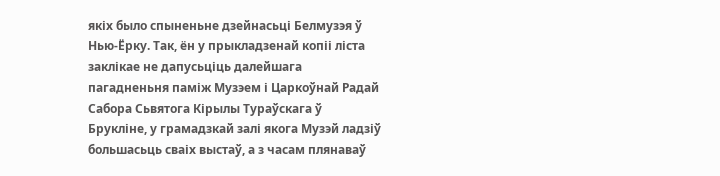якіх было спыненьне дзейнасьці Белмузэя ў Нью-Ёрку. Так, ён у прыкладзенай копіі ліста заклікае не дапусьціць далейшага пагадненьня паміж Музэем і Царкоўнай Радай Сабора Сьвятога Кірылы Тураўскага ў Брукліне, у грамадзкай залі якога Музэй ладзіў большасьць сваіх выстаў, а з часам плянаваў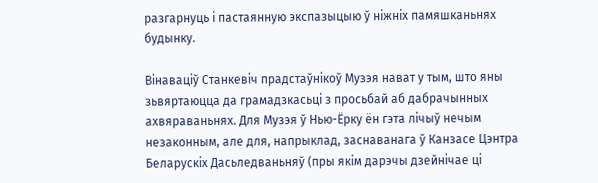разгарнуць і пастаянную экспазыцыю ў ніжніх памяшканьнях будынку.

Вінаваціў Станкевіч прадстаўнікоў Музэя нават у тым, што яны зьвяртаюцца да грамадзкасьці з просьбай аб дабрачынных ахвяраваньнях. Для Музэя ў Нью-Ёрку ён гэта лічыў нечым незаконным, але для, напрыклад, заснаванага ў Канзасе Цэнтра Беларускіх Дасьледваньняў (пры якім дарэчы дзейнічае ці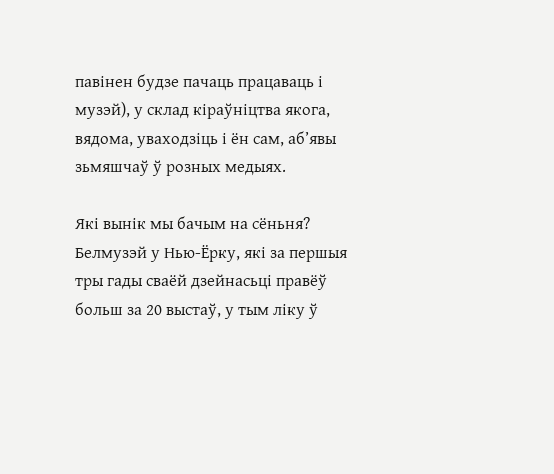павінен будзе пачаць працаваць і музэй), у склад кіраўніцтва якога, вядома, уваходзіць і ён сам, аб’явы зьмяшчаў ў розных медыях.

Які вынік мы бачым на сёньня? Белмузэй у Нью-Ёрку, які за першыя тры гады сваёй дзейнасьці правёў больш за 20 выстаў, у тым ліку ў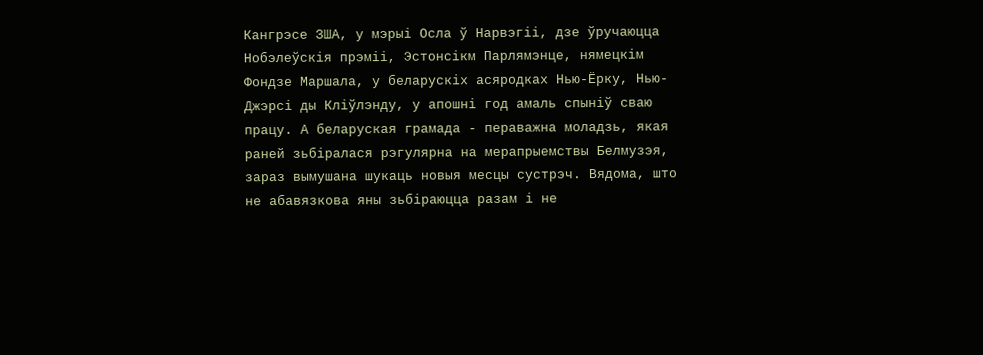Кангрэсе ЗША, у мэрыі Осла ў Нарвэгіі, дзе ўручаюцца Нобэлеўскія прэміі, Эстонсікм Парлямэнце, нямецкім Фондзе Маршала, у беларускіх асяродках Нью-Ёрку, Нью-Джэрсі ды Кліўлэнду, у апошні год амаль спыніў сваю працу. А беларуская грамада - пераважна моладзь, якая раней зьбіралася рэгулярна на мерапрыемствы Белмузэя, зараз вымушана шукаць новыя месцы сустрэч. Вядома, што не абавязкова яны зьбіраюцца разам і не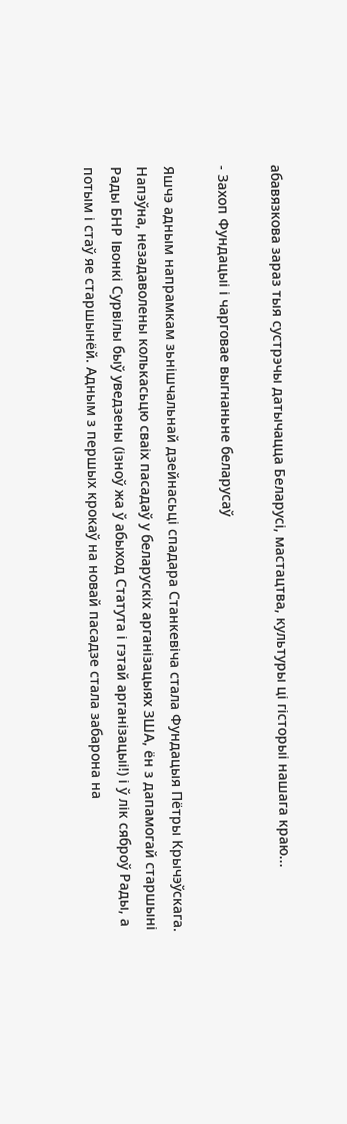абавязкова зараз тыя сустрэчы датычацца Беларусі, мастацтва, культуры ці гісторыі нашага краю...

- Захоп Фундацыі і чарговае выгнаньне беларусаў

Яшчэ адным напрамкам зьнішчальнай дзейнасьці спадара Станкевіча стала Фундацыя Пётры Крычэўскага. Напэўна, незадаволены колькасьцю сваіх пасадаў у беларускіх арганізацыях ЗША, ён з дапамогай старшыні Рады БНР Івонкі Сурвілы быў уведзены (ізноў жа ў абыход Статута і гэтай арганізацыі!) і ў лік сяброў Рады, а потым і стаў яе старшынёй. Адным з першых крокаў на новай пасадзе стала забарона на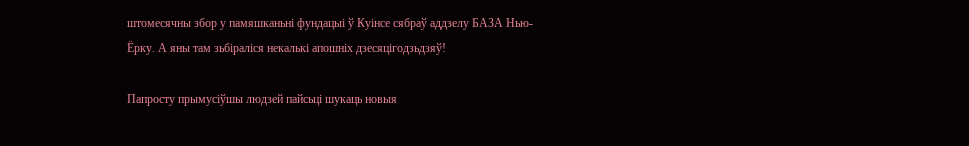штомесячны збор у памяшканьні фундацыі ў Куінсе сябраў аддзелу БАЗА Нью-Ёрку. А яны там зьбіраліся некалькі апошніх дзесяцігодзьдзяў!

Папросту прымусіўшы людзей пайсьці шукаць новыя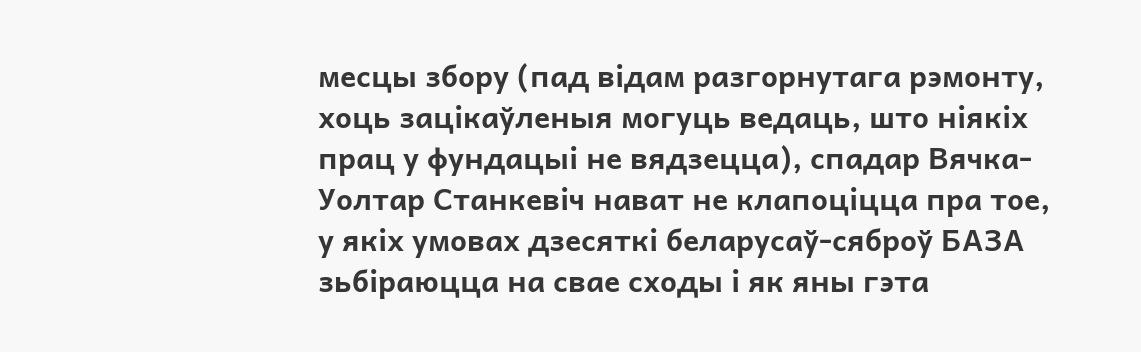месцы збору (пад відам разгорнутага рэмонту, хоць зацікаўленыя могуць ведаць, што ніякіх прац у фундацыі не вядзецца), спадар Вячка-Уолтар Станкевіч нават не клапоціцца пра тое, у якіх умовах дзесяткі беларусаў-сяброў БАЗА зьбіраюцца на свае сходы і як яны гэта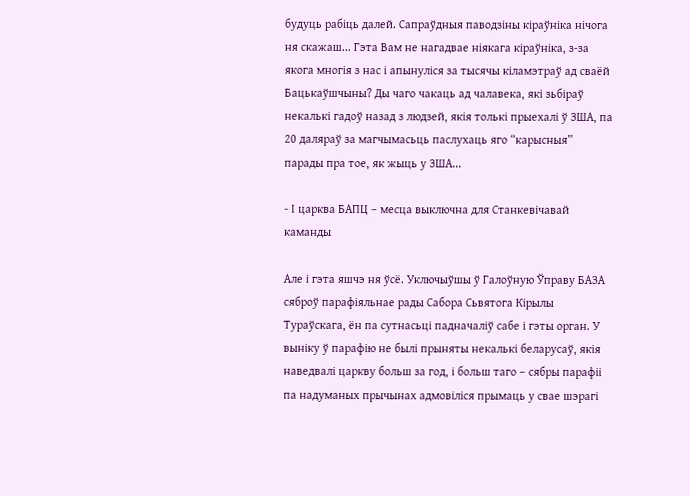будуць рабіць далей. Сапраўдныя паводзіны кіраўніка нічога ня скажаш... Гэта Вам не нагадвае ніякага кіраўніка, з-за якога многія з нас і апынуліся за тысячы кіламэтраў ад сваёй Бацькаўшчыны? Ды чаго чакаць ад чалавека, які зьбіраў некалькі гадоў назад з людзей, якія толькі прыехалі ў ЗША, па 20 даляраў за магчымасьць паслухаць яго “карысныя” парады пра тое, як жыць у ЗША...

- І царква БАПЦ – месца выключна для Станкевічавай каманды

Але і гэта яшчэ ня ўсё. Уключыўшы ў Галоўную Ўправу БАЗА сяброў парафіяльнае рады Сабора Сьвятога Кірылы Тураўскага, ён па сутнасьці падначаліў сабе і гэты орган. У выніку ў парафію не былі прыняты некалькі беларусаў, якія наведвалі царкву больш за год, і больш таго – сябры парафіі па надуманых прычынах адмовіліся прымаць у свае шэрагі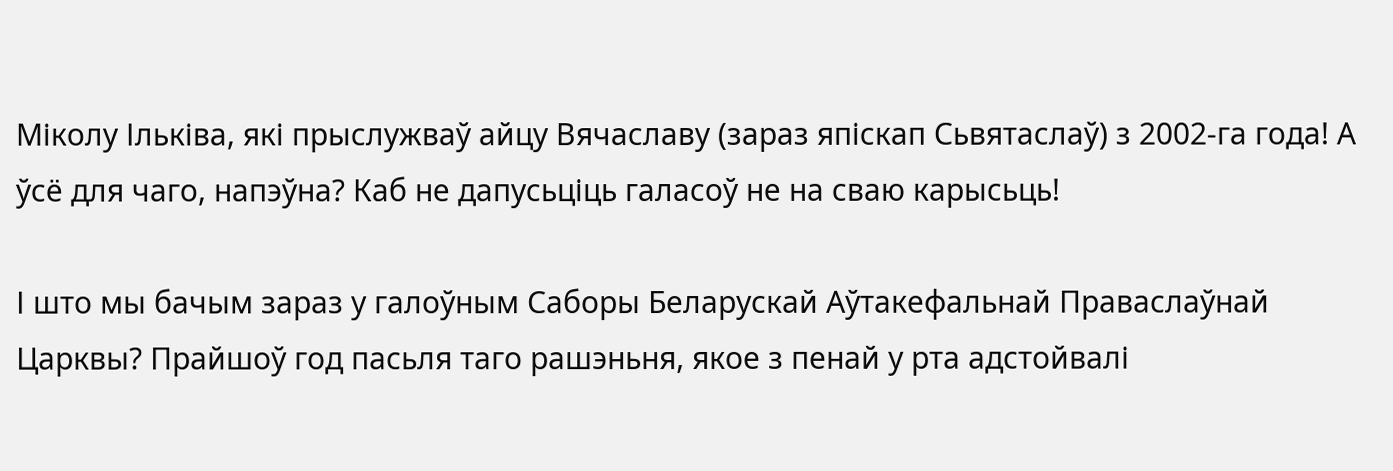Міколу Ільківа, які прыслужваў айцу Вячаславу (зараз япіскап Сьвятаслаў) з 2002-га года! А ўсё для чаго, напэўна? Каб не дапусьціць галасоў не на сваю карысьць!

І што мы бачым зараз у галоўным Саборы Беларускай Аўтакефальнай Праваслаўнай Царквы? Прайшоў год пасьля таго рашэньня, якое з пенай у рта адстойвалі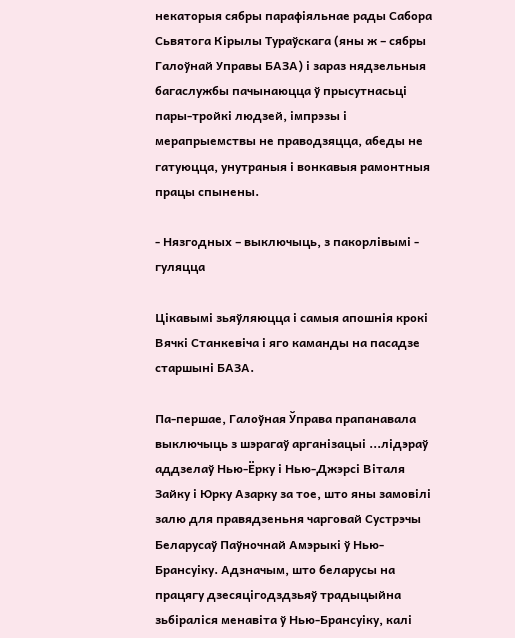некаторыя сябры парафіяльнае рады Сабора Сьвятога Кірылы Тураўскага (яны ж – сябры Галоўнай Управы БАЗА) і зараз нядзельныя багаслужбы пачынаюцца ў прысутнасьці пары-тройкі людзей, імпрэзы і мерапрыемствы не праводзяцца, абеды не гатуюцца, унутраныя і вонкавыя рамонтныя працы спынены.

- Нязгодных – выключыць, з пакорлівымі - гуляцца

Цікавымі зьяўляюцца і самыя апошнія крокі Вячкі Станкевіча і яго каманды на пасадзе старшыні БАЗА.

Па-першае, Галоўная Ўправа прапанавала выключыць з шэрагаў арганізацыі ...лідэраў аддзелаў Нью-Ёрку і Нью-Джэрсі Віталя Зайку і Юрку Азарку за тое, што яны замовілі залю для правядзеньня чарговай Сустрэчы Беларусаў Паўночнай Амэрыкі ў Нью-Брансуіку. Адзначым, што беларусы на працягу дзесяцігодздзьяў традыцыйна зьбіраліся менавіта ў Нью-Брансуіку, калі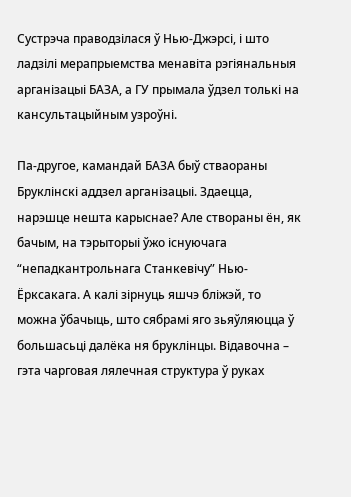Сустрэча праводзілася ў Нью-Джэрсі, і што ладзілі мерапрыемства менавіта рэгіянальныя арганізацыі БАЗА, а ГУ прымала ўдзел толькі на кансультацыйным узроўні.

Па-другое, камандай БАЗА быў стваораны Бруклінскі аддзел арганізацыі. Здаецца, нарэшце нешта карыснае? Але створаны ён, як бачым, на тэрыторыі ўжо існуючага “непадкантрольнага Станкевічу” Нью-Ёрксакага. А калі зірнуць яшчэ бліжэй, то можна ўбачыць, што сябрамі яго зьяўляюцца ў большасьці далёка ня бруклінцы. Відавочна – гэта чарговая лялечная структура ў руках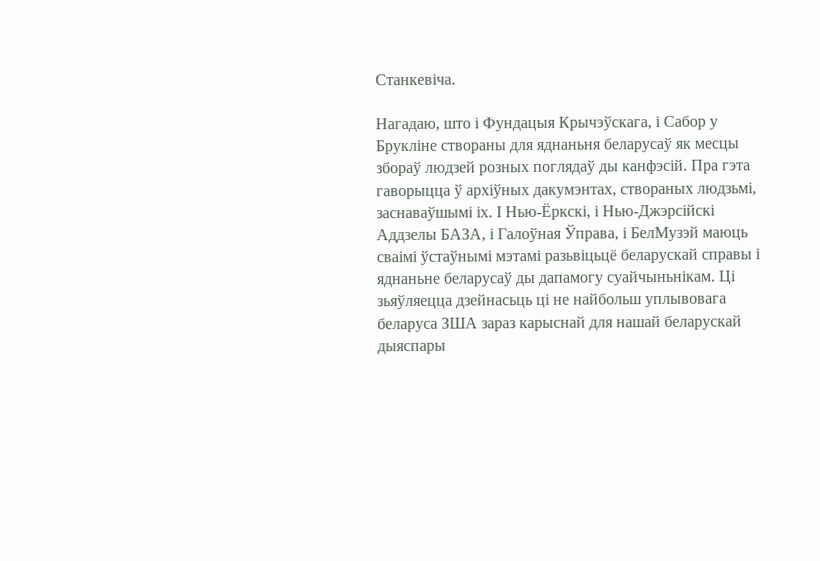Станкевіча.

Нагадаю, што і Фундацыя Крычэўскага, і Сабор у Брукліне створаны для яднаньня беларусаў як месцы збораў людзей розных поглядаў ды канфэсій. Пра гэта гаворыцца ў архіўных дакумэнтах, створаных людзьмі, заснаваўшымі іх. І Нью-Ёркскі, і Нью-Джэрсійскі Аддзелы БАЗА, і Галоўная Ўправа, і БелМузэй маюць сваімі ўстаўнымі мэтамі разьвіцьцё беларускай справы і яднаньне беларусаў ды дапамогу суайчыньнікам. Ці зьяўляецца дзейнасьць ці не найбольш уплывовага беларуса ЗША зараз карыснай для нашай беларускай дыяспары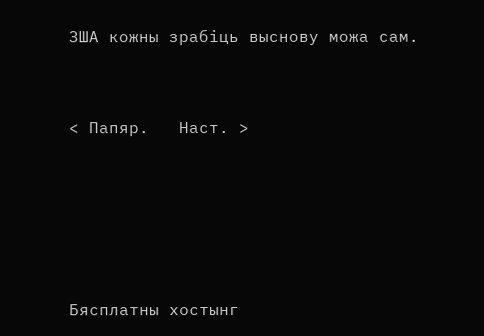ЗША кожны зрабіць выснову можа сам.


< Папяр.   Наст. >





Бясплатны хостынг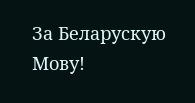За Беларускую Мову!